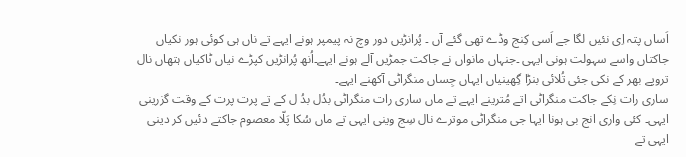اَساں پتہ اِی نئیں لگا جے اَسی کِنج وڈے تھی گئے آں ۔ پُرانڑیں دور وچ نہ پیمپر ہونے ایہے تے ناں ہی کوئی ہور نکیاں جاکتاں واسے سہولت ہونی ایہی ۔جنہاں مانواں نے جاکت جمڑیں آلے ہونے ایہے۔اُنھ پُرانڑیں کپڑے نیاں ٹاکیاں ہتھاں نال تروپے بھر کے نکی جئی تُلائی بنڑا گِھینیاں ایہاں جِساں منگراٹی آکھنے ایہے۔
ساری رات نِکے جاکت منگراٹی اتے مُترینے ایہے تے ماں ساری رات منگراٹی بدُل بدُ ل کے تے پرت پرت کے وقت گزرینی ایہی۔ کئی واری انج بی ہونا ایہا جی منگراٹی موترے نال سِج وینی ایہی تے ماں سُکا پَلّا معصوم جاکتے دئیں کر دینی ایہی تے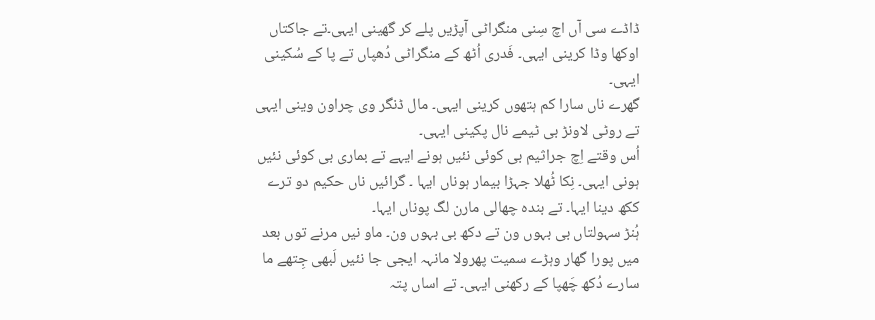ڈاڈے سی آں اچ سِنی منگراٹی آپڑیں پلے کر گھینی ایہی۔تے جاکتاں اوکھا وڈا کرینی ایہی۔ فَدری اُٹھ کے منگراٹی دُھپاں تے پا کے سُکینی ایہی۔
گھرے ناں سارا کم ہتھوں کرینی ایہی۔ مال ڈنگر وی چراون وینی ایہی تے روٹی لاونڑ بی ٹیمے نال پکینی ایہی۔
اُس وقتے اِچ جراثیم بی کوئی نئیں ہونے ایہے تے بماری بی کوئی نئیں ہونی ایہی۔ نِکا ٹُھلا جہڑا بیمار ہوناں ایہا ۔ گرائیں ناں حکیم دو ترے ککھ دینا ایہا۔ تے بندہ چھالی مارن لگ پوناں ایہا۔
ہُنڑ سہولتاں بی بہوں ون تے دکھ بی بہوں ون۔ ماو نیں مرنے توں بعد میں پورا گھار وہڑے سمیت پھرولا مانہہ ایجی جا نئیں لَبھی جِتھے ما سارے دُکھ چَھپا کے رکھنی ایہی۔ تے اساں پتہ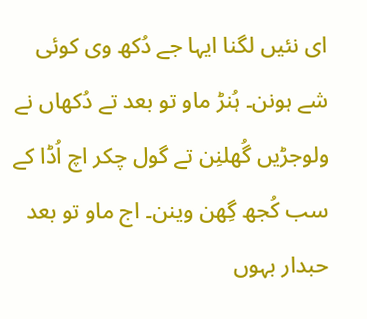ای نئیں لگنا ایہا جے دُکھ وی کوئی شے ہونن۔ ہُنڑ ماو تو بعد تے دُکھاں نے ولوجڑیں گُھلنِن تے گول چکر اچ اُڈا کے سب کُجھ گِھن وینن۔ اج ماو تو بعد حبدار بہوں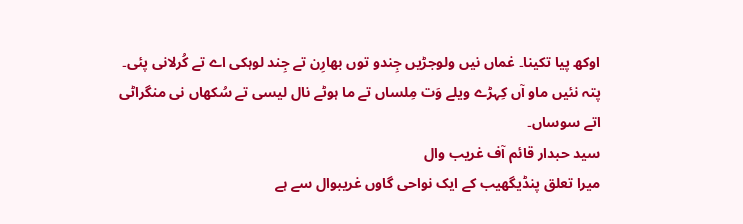اوکھ پیا تکینا۔ غماں نیں ولوجڑیں جِندو توں بھارِن تے جِند لوہکی اے تے کُرلانی پئی۔ پتہ نئیں ماو آں کِہڑے ویلے وَت مِلساں تے ما ہوٹے نال لیسی تے سُکھاں نی منگراٹی اتے سوساں۔
سید حبدار قائم آف غریب وال
میرا تعلق پنڈیگھیب کے ایک نواحی گاوں غریبوال سے ہے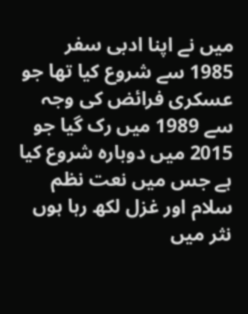میں نے اپنا ادبی سفر 1985 سے شروع کیا تھا جو عسکری فرائض کی وجہ سے 1989 میں رک گیا جو 2015 میں دوبارہ شروع کیا ہے جس میں نعت نظم سلام اور غزل لکھ رہا ہوں نثر میں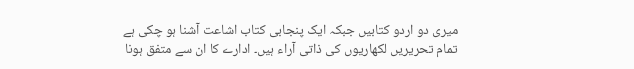میری دو اردو کتابیں جبکہ ایک پنجابی کتاب اشاعت آشنا ہو چکی ہے
تمام تحریریں لکھاریوں کی ذاتی آراء ہیں۔ ادارے کا ان سے متفق ہونا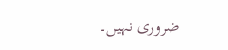ضروری نہیں۔